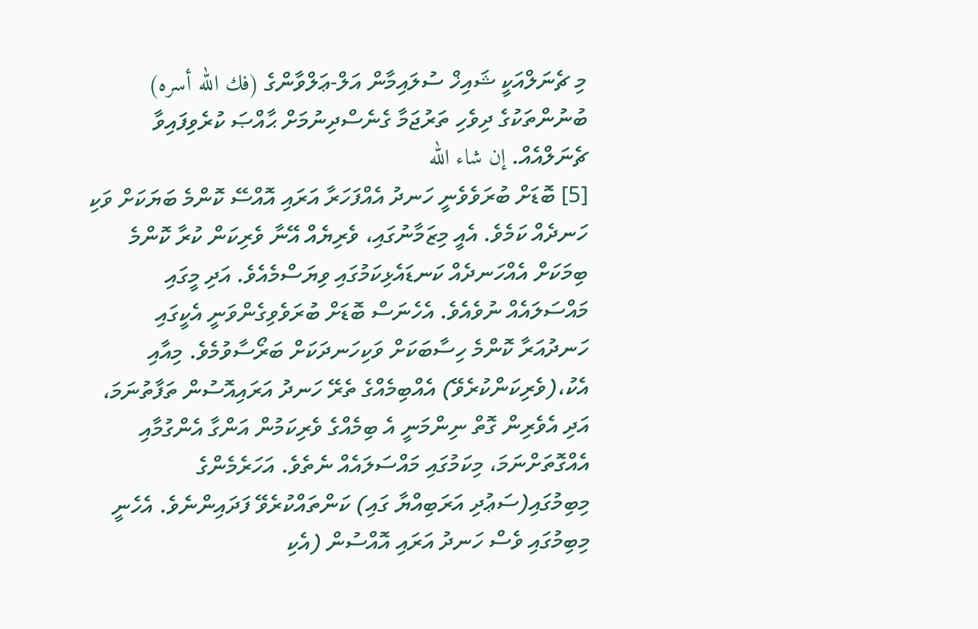މި ޗެނަލްއަކީ ޝައިޚް ސުލައިމާން އަލް-ޢަލްވާންގެ (فك الله أسره) ބުނުންތަކުގެ ދިވެހި ތަރުޖަމާ ގެނެސްދިނުމަށް ޙާއްޞަ ކުރެވިފައިވާ ޗެނަލްއެއް. إن شاء الله
[5] ބޮޑަށް ބުރަވެވެނީ ހަނދު އެއްފަހަރާ އަރައި އޮއްސޭ ކޮންމެ ބަޔަކަށް ވަކި ހަނދެއް ކަމެވެ. އެއީ މިޒަމާނުގައި، ވެރިޔެއް އޭނާ ވެރިކަން ކުރާ ކޮންމެ ބިމަކަށް އެއްހަނދެއް ކަނޑައެޅިކަމުގައި ވިޔަސްމެއެވެ. އަދި މީގައި މައްސަލައެއް ނުވެއެވެ. އެހެނަސް ބޮޑަށް ބުރަވެވިގެންވަނީ އެކީގައި ހަނދުއަރާ ކޮންމެ ހިސާބަކަށް ވަކިހަނދަކަށް ބަރޯސާވުމެވެ. މިއާއި އެކު،(ވެރިކަންކުރެވޭ) އެއްބިމެއްގެ ތެރޭ ހަނދު އަރައިއޮސުން ތަފާތުނަމަ، އަދި އެވެރިން ގޮތް ނިންމަނީ އެ ބިމެއްގެ ވެރިކަމުން އަންގާ އެންގުމާއި އެއްގޮތަށްނަމަ، މިކަމުގައި މައްސަލައެއް ނެތެވެ. އަހަރެމެންގެ މިބިމުގައި(ސަޢުދި އަރަބިއްޔާ ގައި) ކަންތައްކުރެވޭ ފަދައިންނެވެ. އެހެނީ މިބިމުގައި ވެސް ހަނދު އަރައި އޮއްސުން (އެކި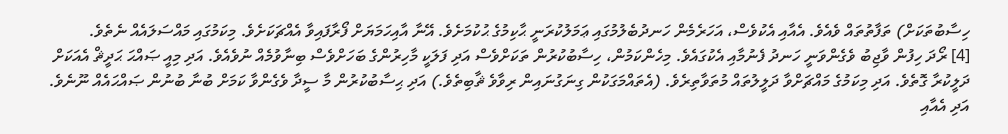ހިސާބުތަކަށް) ތަފާތުތައް ވެއެވެ. އެއާއި އެކުވެސް، އަހަރެމެން ހަނދުބެލުމުގައި ޢަމަލުކުރަނީ ޙާކިމުގެ ޙުކުމަށެވެ. އޭނާ އާއިހަމަޔަށް ފޯރާފައިވާ އެއްޗަކަށެވެ. މިކަމުގައި މައްސަލައެއް ނެތެވެ.
[4] ރޯދަ ހިފުން ވާޖިބު ވެގެންވަނީ ހަނދު ފެނުމާއި އެކުގައެވެ. މިހެންކަމުން، ހިސާބުކުރުން ތަކަށްވެސް އަދި ފަލަކީ މާހިރުންގެ ބަހަށްވެސް ބިނާވުމެއް ނުވެއެވެ. އަދި މިއީ ޞައްޙަ ޙަދީޘް އެއަކަށް ދަލީކުރާ ގޮތެވެ. އަދި މިކަމުގެ މައްޗަށްވާ ދަލީލުތައް މުތަވާތިރެވެ. (އެތައްމަގަކުން ގިނަގުނައިން ރިވާވެ ޘާބިތެވެ.) އަދި ޙިސާބުކުރުން މާ ސީދާ ވެގެންވާ ކަމަށް ބުނާ ބުނުން ޞައްޙައެއް ނޫނެވެ. އަދި އެއާއި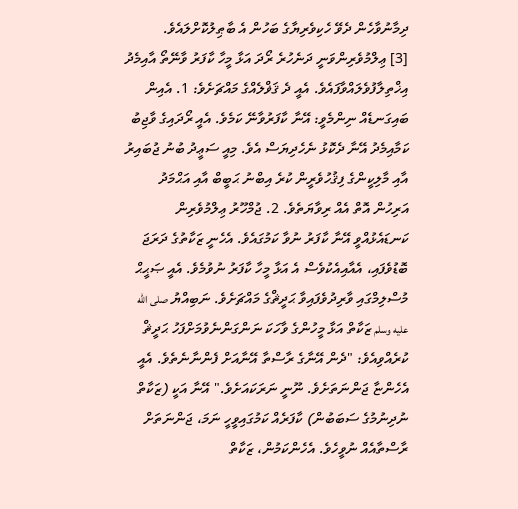ދިމާނުވާހެން ދެވޭ ހެކިވެރިޔާގެ ބަހުން އެ ބާޠިލުކޮށްލައެވެ.
[3] ޢިލްމުވެރިންވަނީ ދަނެހުރެ ރޯދަ އަޅާ މީހާ ކާފަރު ވާނޭތޯ އާއިމެދު އިޚްތިލާފުވެލައްވާފައެވެ. އެއީ ދެ ޤަޥްލެއްގެ މައްޗަށެވެ: 1. އެއިން ބައިގަނޑެއް ނިންމެވީ: އޭނާ ކާފަރުވާނޭ ކަމެވެ. އެއީ ރޯދައިގެ ވާޖިބު ކަމާއިމެދު އޭނާ ދެކޮޅު ނެހެދިޔަސް އެވެ. މިއީ ސަޢީދު ބުނު ޖުބައިރު އާއި މާލިކީންގެ ފިޤުހުވެރީން ކުރެ އިބްނު ޙަބީބް އާއި އަޙްމަދު އަރިހުން އޮތް އެއް ރިވާޔަތެވެ. 2. ޖުމްހޫރު ޢިލްމުވެރިން ކަނޑައެޅުއްވީ އޭނާ ކާފަރު ނުވާ ކަމުގައެވެ. އެހެނީ ޒަކާތުގެ ދަރަޖަ ބޮޑުވެފައި، އެއާއިއެކުވެސް އެ އަޅާ މީހާ ކާފަރު ނުވުމެވެ. އެއީ ޞަޙީޙް މުސްލިމްގައި ވާރިދުވެފައިވާ ޙަދީޘްގެ މައްޗަށެވެ. ނަބިއްޔު صلى الله عليه وسلم ޒަކާތް އަޅާ މީހުންގެ ވާހަކަ ނަންގަންނެވުމަށްފަހު ޙަދީޘް ކުރެއްވިއެވެ: "ދެން އޭނާގެ ރާސްތާ އޭނާއަށް ފެންނާނެތެވެ. އެއީ އެހެންޏާ ޖަންނަތަށެވެ. ނޫނީ ނަރަކައަށެވެ." އޭނާ އަކީ (ޒަކާތް ނުދިނުމުގެ ސަބަބުން) ކާފަރެއް ކަމުގައިވީހީ ނަމަ، ޖަންނަތަށް ރާސްތާއެއް ނުވީހެވެ. އެހެންކަމުން، ޒަކާތް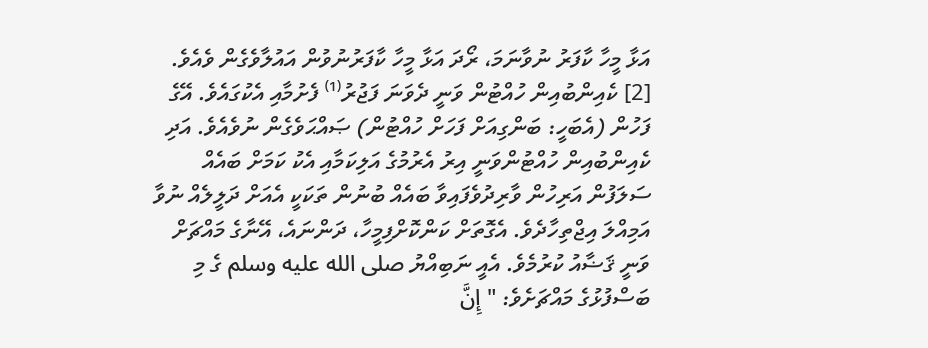އަޅާ މީހާ ކާފަރު ނުވާނަމަ، ރޯދަ އަޅާ މީހާ ކާފަރުނުވުން އައުލާވެގެން ވެއެވެ.
[2] ކެއިންބުއިން ހުއްޓުން ވަނީ ދެވަނަ ފަޖުރު⁽¹⁾ ފެށުމާއި އެކުގައެވެ. އޭގެ ފަހުން (އެބަހީ: ބަންގިއަށް ފަހަށް ހުއްޓުން) ޞައްޙަވެގެން ނުވެއެވެ. އަދި ކެއިންބުއިން ހުއްޓުންވަނީ އިރު އެރުމުގެ އަލިކަމާއި އެކު ކަމަށް ބައެއް ސަލަފުން އަރިހުން ވާރިދުވެފައިވާ ބައެއް ބުނުން ތަކަކީ އެއަށް ދަލީލެއް ނުވާ އަމިއްލަ އިޖްތިހާދެވެ. އެގޮތަށް ކަންކޮށްފިމީހާ، ދަންނައެ، އޭނާގެ މައްޗަށް ވަނީ ޤަޟާއު ކުރުމެވެ. އެއީ ނަބިއްޔު صلى الله عليه وسلم ގެ މި ބަސްފުޅުގެ މައްޗަށެވެ: "إِنَّ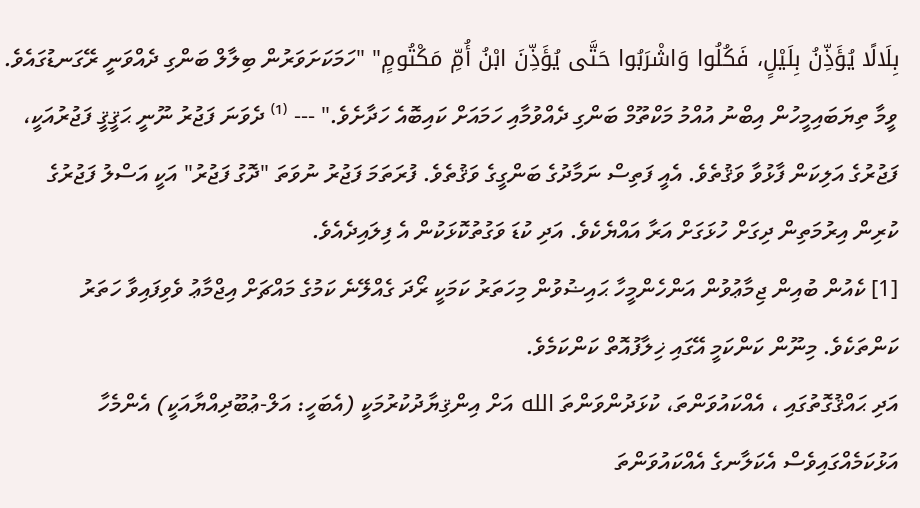بِلَالًا يُؤَذِّنُ بِلَيْلٍ، فَكُلُوا وَاشْرَبُوا حَتَّى يُؤَذِّنَ ابْنُ أُمِّ مَكْتُومٍ" "ހަމަކަށަވަރުން ބިލާލް ބަންގި ދެއްވަނީ ރޭގަނޑުގައެވެ. ވީމާ ތިޔަބައިމީހުން އިބްނު އުއްމު މަކްތޫމް ބަންގި ދެއްވުމާއި ހަމައަށް ކައިބޮއެ ހަދާށެވެ." --- ⁽¹⁾ ދެވަނަ ފަޖުރު ނޫނީ ޙަޤީޤީ ފަޖުރުއަކީ، ފަޖުރުގެ އަލިކަން ފާޅުވާ ވަޤުތެވެ. އެއީ ފަތިސް ނަމާދުގެ ބަންގީގެ ވަޤުތެވެ. ފުރަތަމަ ފަޖުރު ނުވަތަ "ދޮގު ފަޖުރު" އަކީ އަސްލު ފަޖުރުގެ ކުރިން އިރުމަތިން ދިގަށް ހުޅަގަށް އަރާ އައްޔެކެވެ. އަދި ކުޑަ ވަގުތުކޮޅަކުން އެ ފިލައިދެއެވެ.
[1] ކެއުން ބުއިން ޖިމާޢުވުން އަންހެންމީހާ ޙައިޟުވުން މިހަތަރު ކަމަކީ ރޯދަ ގެއްލޭނެ ކަމުގެ މައްޗަށް އިޖްމާޢު ވެވިފައިވާ ހަތަރު ކަންތަކެވެ. މިނޫން ކަންކަމީ އޭގައި ޚިލާފުއޮތް ކަންކަމެވެ.
އަދި ޙައްޤުގޮތުގައި ، އެއްކައުވަންތަ، ކުޅަދުންވަންތަ الله އަށް އިންޤިޔާދުކުރުމަކީ (އެބަހީ: އަލް-ޢުބޫދިއްޔާއަކީ) އެންމެހާ އަޅުކަމެއްގައިވެސް އެކަލާނގެ އެއްކައުވަންތަ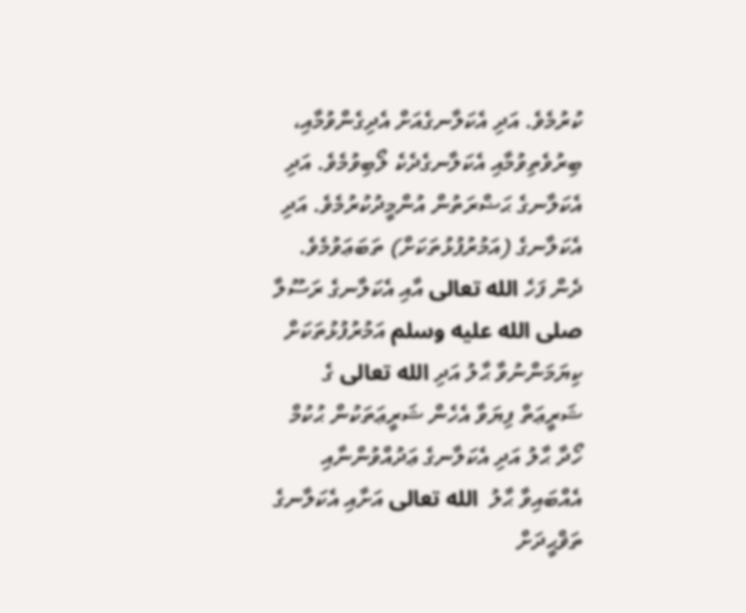ކުރުމެވެ. އަދި އެކަލާނގެއަށް އެދިގެންވުމާއި، ބިރުވެތިވުމާއި އެކަލާނގެދެކެ ލޯބިވުމެވެ. އަދި އެކަލާނގެ ޙަޟްރަތުން އުންމީދުކުރުމެވެ. އަދި އެކަލާނގެ (އަމުރުފުޅުތަކަށް) ތަބަޢަވުމެވެ. ދެން ފަހެ الله تعالى އާއި އެކަލާނގެ ރަސޫލާ صلى الله عليه وسلم އަމުރުފުޅުތަކަށް ކިޔަމަންނުވާ ޙާލު އަދި الله تعالى ގެ ޝަރީޢަތް ފިޔަވާ އެހެން ޝަރީޢަތަކުން ޙުކުމް ހޯދާ ޙާލު އަދި އެކަލާނގެ ޢަދުއްވުންނާއި އެއްބައިވާ ޙާލު  الله تعالى އަށާއި އެކަލާނގެ ތަޥްޙީދަށް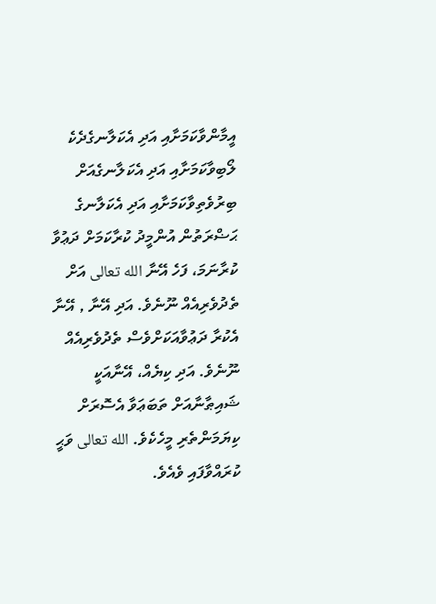އީމާންވާކަމަށާއި އަދި އެކަލާނގެދެކެ ލޯބިވާކަމަށާއި އަދި އެކަލާނގެއަށް ބިރުވެތިވާކަމަށާއި އަދި އެކަލާނގެ ޙަޟްރަތުން އުންމީދު ކުރާކަމަށް ދަޢުވާ ކުރާނަމަ، ފަހެ އޭނާ الله تعالى އަށް ތެދުވެރިއެއް ނޫނެވެ. އަދި އޭނާ , އޭނާ އެކުރާ ދަޢުވާއަކަށްވެސް ތެދުވެރިއެއް ނޫނެވެ. އަދި ކިޔެއް، އޭނާއަކީ ޝައިޠާނާއަށް ތަބަޢަވާ އެސޮރަށް ކިޔަމަންތެރި މީހެކެވެ. الله تعالى ވަޙީ ކުރައްވާފައި ވެއެވެ.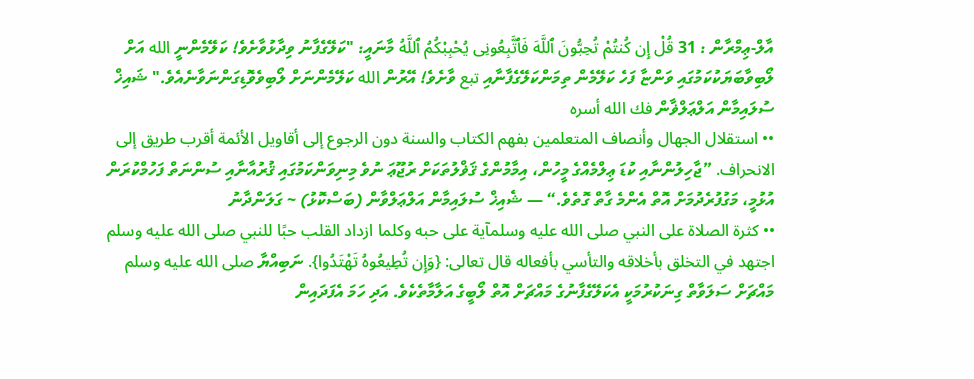އާލް-ޢިމްރާން : 31 قُلْ إِن كُنتُمْ تُحِبُّونَ ٱللَّهَ فَٱتَّبِعُونِى يُحْبِبْكُمُ ٱللَّهُ މާނައީ: "ކަލޭގެފާނު ވިދާޅުވާށެވެ! ކަލޭމެންނީ الله އަށް ލޯބިވާބަޔަކުކަމުގައި ވަންޏާ ފަހެ ކަލޭމެން ތިމަންކަލޭގެފާނާއި تبع ވާށެވެ! އޭރުން الله ކަލޭމެންނަށް ލޯބިވެވޮޑިގަންނަވާނެއެވެ." ޝައިޚް ސުލައިމާން އަލްޢަލްޥާން فك الله أسره
•• استقلال الجهال وأنصاف المتعلمين بفهم الكتاب والسنة دون الرجوع إلى أقاويل الأئمة أقرب طريق إلى الانحراف. ”ޖާހިލުންނާއި ކުޑަ ޢިލްމެއްގެ މީހުން، އިމާމުންގެ ޤަޥްލުތަކަށް ރުޖޫޢަ ނުވެ މިނިވަންކަމުގައި ޤުރުއާނާއި ސުންނަތް ފަހުމްކުރަން އުޅުމީ، މަގުފުރެދުމަށް އޮތް އެންމެ ގާތް ގޮތެވެ.“ — ޝެއިޚް ސުލައިމާން އަލްޢަލްވާން (ބަސްކޮޅު) ~ ގަލަންދާނު
•• كثرة الصلاة على النبي صلى الله عليه وسلمآية على حبه وكلما ازداد القلب حبًا للنبي صلى الله عليه وسلم اجتهد في التخلق بأخلاقه والتأسي بأفعاله قال تعالى: {وَإِن تُطِيعُوهُ تَهْتَدُوا}. ނަބިއްޔާ صلى الله عليه وسلم މައްޗަށް ސަލަވާތް ގިނަކުރުމަކީ އެކަލޭގެފާނުގެ މައްޗަށް އޮތް ލޯބީގެ އަލާމާތެކެވެ. އަދި ހަމަ އެފަދައިން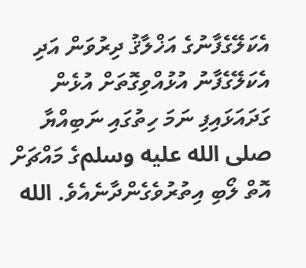އެކަލޭގެފާނުގެ އަޚްލާޤު ދިރުވަން އަދި އެކަލޭގެފާނު އުޅުއްވިގޮތަށް އުޅެން ގަދައަޅައިފި ނަމަ ހިތުގައި ނަބިއްޔާ صلى الله عليه وسلمގެ މައްޗަށް އޮތް ލޯބި އިތުރުވެގެންދާނެއެވެ. الله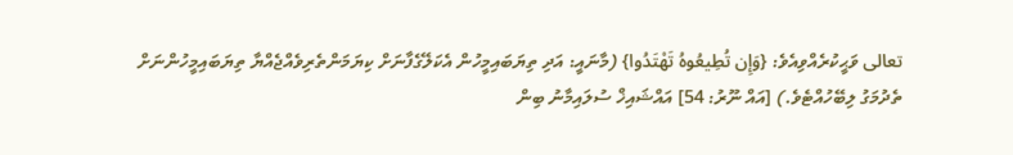تعالى ވަޙީކުރެއްވިއެވެ: {وَإِن تُطِيعُوهُ تَهْتَدُوا} (މާނައީ: އަދި ތިޔަބައިމީހުން އެކަލޭގެފާނަށް ކިޔަމަންތެރިވެއްޖެއްޔާ ތިޔަބައިމީހުންނަށް ތެދުމަގު ލިބޭހުއްޓެވެ.) [އައް ނޫރު: 54] އައްޝައިޚް ސުލައިމާނު ބިން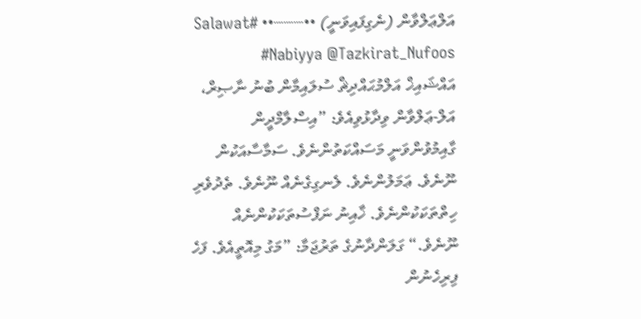އަލްޢަލްވާން (ނެގިފައިވަނީ) ••┈┈┈•• #Salawat #Nabiyya @Tazkirat_Nufoos
އައްޝައިޚް އަލްމުޙައްދިޘް ސުލައިމާން ބުނު ނާޞިރް، އަލް-ޢަލްވާން ވިދާޅުވިއެވެ: ”އިސްލާމްދީން ގާއިމުވުންވަނީ މަސައްކަތުންނެވެ. ސަމާސާއަކުން ނޫނެވެ. ޢަމަލުންނެވެ. ލެނގިގެނެއް ނޫނެވެ. ތެދުވެރި ހިތްތަކަކުންނެވެ. ޚާއިނު ނަފްސުތަކަކުންނެއް ނޫނެވެ.“ ގަލަންދާނުގެ ތަރުޖަމާ: ”މަގު މިއޮތީއެވެ. ފަހެ ފިރިހެނުން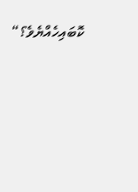ކޮބައިހެއްޔެވެ؟“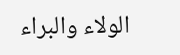الولاء والبراء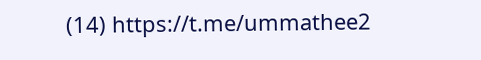(14) https://t.me/ummathee2